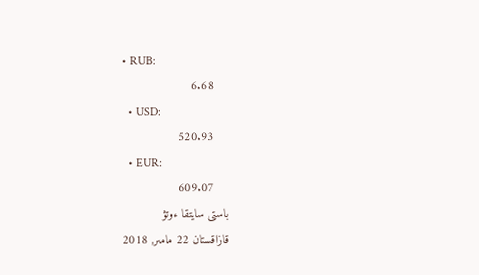• RUB:
    6.68
  • USD:
    520.93
  • EUR:
    609.07
باستى سايتقا ءوتۋ
قازاقستان 22 مامىر, 2018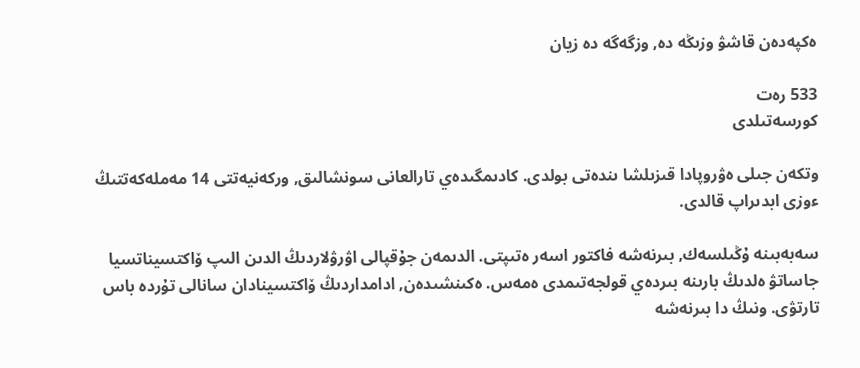ەكپەدەن قاشۋ وزىڭە دە, وزگەگە دە زيان

533 رەت
كورسەتىلدى

وتكەن جىلى ەۋروپادا قىزىلشا ىندەتى بولدى. كادىمگىدەي تارالعانى سونشالىق, وركەنيەتتى 14 مەملەكەتتىڭ ءوزى ابدىراپ قالدى.

سەبەبىنە ۇڭىلسەك, بىرنەشە فاكتور اسەر ەتىپتى. الدىمەن جۇقپالى اۋرۋلاردىڭ الدىن الىپ ۆاكتسيناتسيا جاساتۋ ەلدىڭ بارىنە بىردەي قولجەتىمدى ەمەس. ەكىنشىدەن, ادامداردىڭ ۆاكتسينادان سانالى تۇردە باس تارتۋى. ونىڭ دا بىرنەشە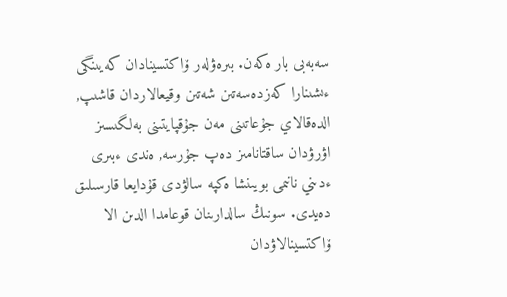سەبەبى بار ەكەن. بىرەۋلەر ۆاكتسينادان كەيىنگى ءىشىنارا كەزدەسەتىن شەتىن وقيعالاردان قاشىپ, الدەقالاي جۇعاتىنى مەن جۇقپايتىنى بەلگىسىز اۋرۋدان ساقتانامىز دەپ جۇرسە, ەندى ءبىرى ءدىني نانىمى بويىنشا ەكپە سالۋدى قۇدايعا قارسىلىق دەيدى. سونىڭ سالدارىنان قوعامدا الدىن الا ۆاكتسينالاۋدان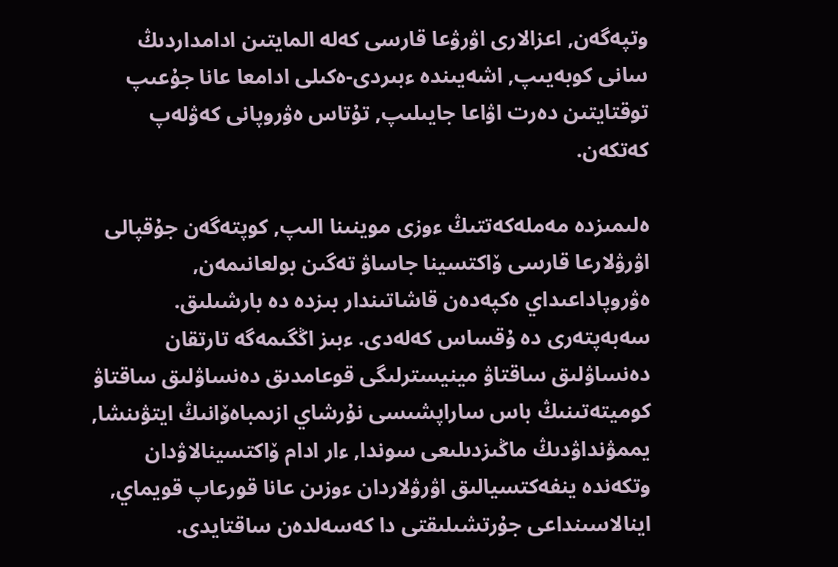وتپەگەن, اعزالارى اۋرۋعا قارسى كەلە المايتىن ادامداردىڭ سانى كوبەيىپ, اشەيىندە ءبىردى-ەكىلى ادامعا عانا جۇعىپ توقتايتىن دەرت اۋاعا جايىلىپ, تۇتاس ەۋروپانى كەۋلەپ كەتكەن.

ەلىمىزدە مەملەكەتتىڭ ءوزى موينىنا الىپ, كوپتەگەن جۇقپالى اۋرۋلارعا قارسى ۆاكتسينا جاساۋ تەگىن بولعانىمەن, ەۋروپاداعىداي ەكپەدەن قاشاتىندار بىزدە دە بارشىلىق. سەبەپتەرى دە ۇقساس كەلەدى. ءبىز اڭگىمەگە تارتقان دەنساۋلىق ساقتاۋ مينيسترلىگى قوعامدىق دەنساۋلىق ساقتاۋ كوميتەتىنىڭ باس ساراپشىسى نۇرشاي ازىمباەۆانىڭ ايتۋىنشا, يممۋنداۋدىڭ ماڭىزدىلىعى سوندا, ءار ادام ۆاكتسينالاۋدان وتكەندە ينفەكتسيالىق اۋرۋلاردان ءوزىن عانا قورعاپ قويماي, اينالاسىنداعى جۇرتشىلىقتى دا كەسەلدەن ساقتايدى.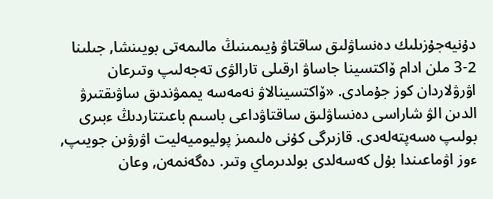دۇنيەجۇزىلىك دەنساۋلىق ساقتاۋ ۇيىمىنىڭ مالىمەتى بويىنشا, جىلىنا 2-3 ملن ادام ۆاكتسينا جاساۋ ارقىلى تارالۋى تەجەلىپ وتىرعان اۋرۋلاردان كوز جۇمادى. «ۆاكتسينالاۋ نەمەسە يممۋندىق ساۋىقتىرۋ الدىن الۋ شاراسى دەنساۋلىق ساقتاۋداعى باسىم باعىتتاردىڭ ءبىرى بولىپ ەسەپتەلەدى. قازىرگى كۇنى ەلىمىز پوليوميەليت اۋرۋىن جويىپ, ءوز اۋماعىندا بۇل كەسەلدى بولدىرماي وتىر. دەگەنمەن, وعان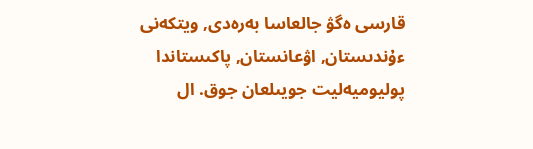قارسى ەگۋ جالعاسا بەرەدى, ويتكەنى ءۇندىستان, اۋعانستان, پاكىستاندا پوليوميەليت جويىلعان جوق. ال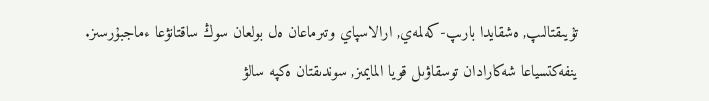تۇيىقتالىپ, ەشقايدا بارىپ-كەلمەي, ارالاسپاي وتىرماعان ەل بولعان سوڭ ساقتانۋعا ءماجبۇرسىز. ينفەكتسياعا شەكارادان توسقاۋىل قويا المايمىز, سوندىقتان ەكپە سالۋ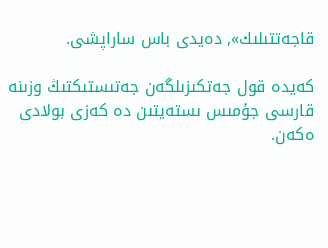قاجەتتىلىك», دەيدى باس ساراپشى.

كەيدە قول جەتكىزىلگەن جەتىستىكتىڭ وزىنە قارسى جۇمىس ىستەيتىن دە كەزى بولادى ەكەن.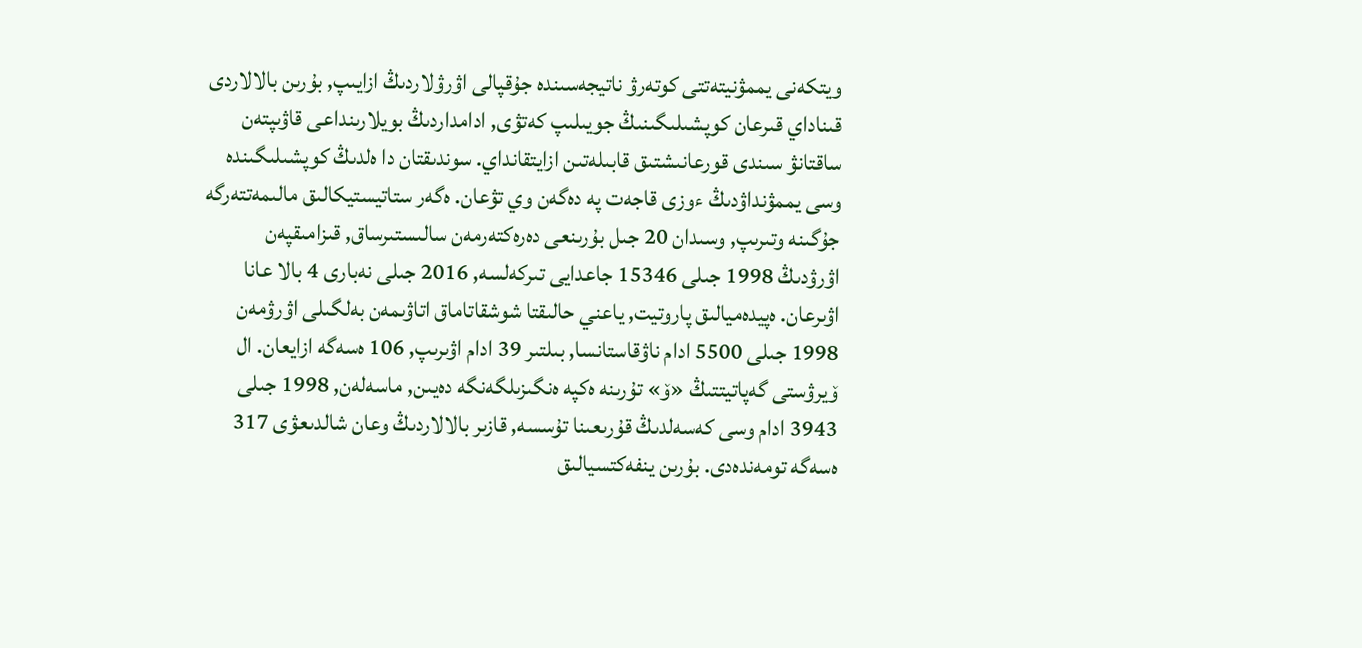ويتكەنى يممۋنيتەتتى كوتەرۋ ناتيجەسىندە جۇقپالى اۋرۋلاردىڭ ازايىپ, بۇرىن بالالاردى قىناداي قىرعان كوپشىلىگىنىڭ جويىلىپ كەتۋى, ادامداردىڭ بويلارىنداعى قاۋىپتەن ساقتانۋ سىندى قورعانىشتىق قابىلەتىن ازايتقانداي. سوندىقتان دا ەلدىڭ كوپشىلىگىندە وسى يممۋنداۋدىڭ ءوزى قاجەت پە دەگەن وي تۋعان. ەگەر ستاتيستيكالىق مالىمەتتەرگە جۇگىنە وتىرىپ, وسىدان 20 جىل بۇرىنعى دەرەكتەرمەن سالىستىرساق, قىزامىقپەن اۋرۋدىڭ 1998 جىلى 15346 جاعدايى تىركەلسە, 2016 جىلى نەبارى 4 بالا عانا اۋىرعان. ەپيدەميالىق پاروتيت, ياعني حالىقتا شوشقاتاماق اتاۋىمەن بەلگىلى اۋرۋمەن 1998 جىلى 5500 ادام ناۋقاستانسا, بىلتىر 39 ادام اۋىرىپ, 106 ەسەگە ازايعان. ال ۆيرۋستى گەپاتيتتىڭ «ۆ» تۇرىنە ەكپە ەنگىزىلگەنگە دەيىن, ماسەلەن, 1998 جىلى 3943 ادام وسى كەسەلدىڭ قۇرىعىنا تۇسسە, قازىر بالالاردىڭ وعان شالدىعۋى 317 ەسەگە تومەندەدى. بۇرىن ينفەكتسيالىق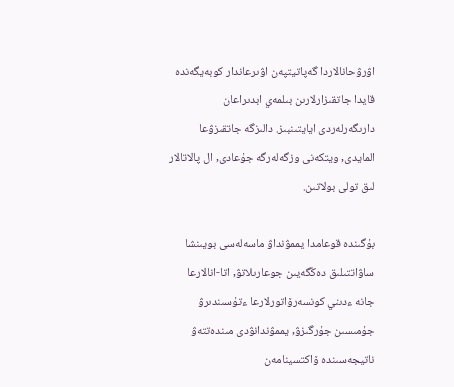اۋرۋحانالاردا گەپاتيتپەن اۋىرعاندار كوبەيگەندە قايدا جاتقىزارلارىن بىلمەي ابدىراعان دارىگەرلەردى ايايتىنبىز. دالىزگە جاتقىزۋعا المايدى, ويتكەنى وزگەلەرگە جۇعادى, ال پالاتالار لىق تولى بولاتىن.

بۇگىندە قوعامدا يممۋنداۋ ماسەلەسى بويىنشا ساۋاتتىلىق دەڭگەيىن جوعارىلاتۋ, اتا-انالارعا جانە ءدىني كونسەرۆاتورلارعا ءتۇسىندىرۋ جۇمىسىن جۇرگىزۋ, يممۋندانۋدى مىندەتتەۋ ناتيجەسىندە ۆاكتسينامەن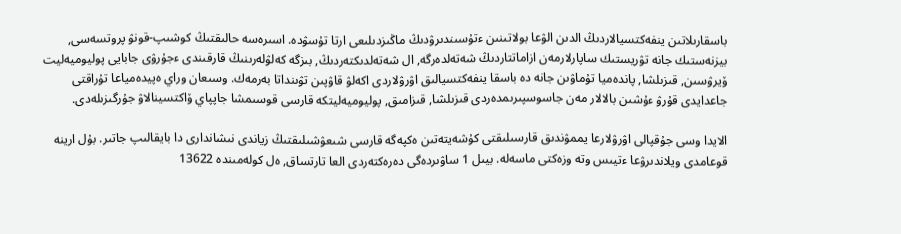باسقارىلاتىن ينفەكتسيالاردىڭ الدىن الۋعا بولاتىنىن ءتۇسىندىرۋدىڭ ماڭىزدىلىعى ارتا تۇسۋدە. اسىرەسە حالىقتىڭ كوشىپ-قونۋ پروتسەسى, بيزنەستىك جانە تۋريستىك ساپارلارمەن ازاماتتاردىڭ شەتەلدەرگە, ال شەتەلدىكتەردىڭ, بىزگە كەلۋلەرىنىڭ قارقىندى ءجۇرۋى جابايى پوليوميەليت ۆيرۋسىن, قىزىلشا, پاندەميا تۇماۋىن جانە دە باسقا ينفەكتسيالىق اۋرۋلاردى اكەلۋ قاۋپىن تۋىنداتا بەرمەك. وسىعان وراي ەپيدەمياعا تۇراقتى جاعدايدى قۇرۋ ءۇشىن بالالار مەن جاسوسپىرىمدەردى قىزىلشا, قىزامىق, پوليوميەليتكە قارسى قوسىمشا جاپپاي ۆاكتسينالاۋ جۇرگىزىلەدى.

الايدا وسى جۇقپالى اۋرۋلارعا يممۋندىق قارسىلىقتى كۇشەيتەتىن ەكپەگە قارسى شىعۋشىلىقتىڭ زياندى نىشاندارى دا بايقالىپ جاتىر. بۇل ارينە قوعامدى ويلاندىرۋعا ءتيىس وتە وزەكتى ماسەلە. بيىل 1 ساۋىردەگى دەرەكتەردى العا تارتساق, ەل كولەمىندە 13622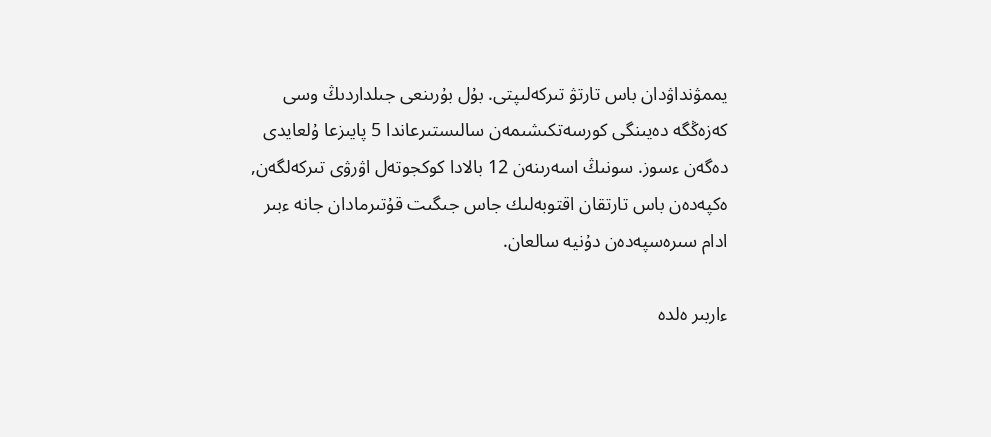يممۋنداۋدان باس تارتۋ تىركەلىپتى. بۇل بۇرىنعى جىلداردىڭ وسى كەزەڭگە دەيىنگى كورسەتكىشىمەن سالىستىرعاندا 5 پايىزعا ۇلعايدى دەگەن ءسوز. سونىڭ اسەرىنەن 12 بالادا كوكجوتەل اۋرۋى تىركەلگەن, ەكپەدەن باس تارتقان اقتوبەلىك جاس جىگىت قۇتىرمادان جانە ءبىر ادام سىرەسپەدەن دۇنيە سالعان.

ءاربىر ەلدە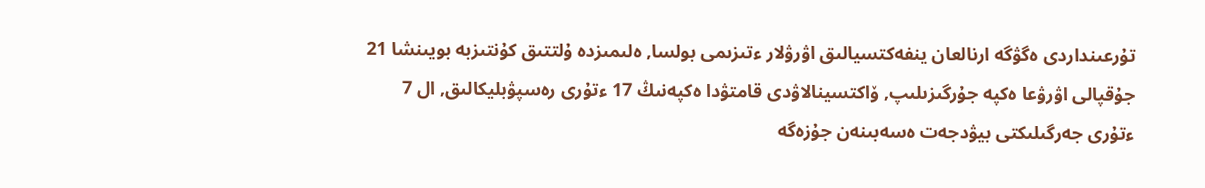تۇرعىنداردى ەگۋگە ارنالعان ينفەكتسيالىق اۋرۋلار ءتىزىمى بولسا, ەلىمىزدە ۇلتتىق كۇنتىزبە بويىنشا 21 جۇقپالى اۋرۋعا ەكپە جۇرگىزىلىپ, ۆاكتسينالاۋدى قامتۋدا ەكپەنىڭ 17 ءتۇرى رەسپۋبليكالىق, ال 7 ءتۇرى جەرگىلىكتى بيۋدجەت ەسەبىنەن جۇزەگە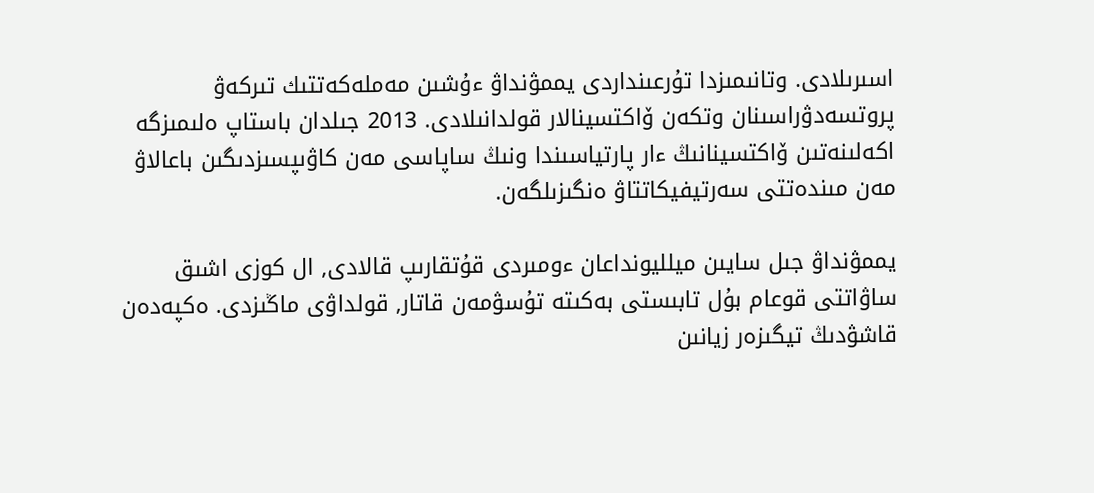اسىرىلادى. وتانىمىزدا تۇرعىنداردى يممۋنداۋ ءۇشىن مەملەكەتتىك تىركەۋ پروتسەدۋراسىنان وتكەن ۆاكتسينالار قولدانىلادى. 2013 جىلدان باستاپ ەلىمىزگە اكەلىنەتىن ۆاكتسينانىڭ ءار پارتياسىندا ونىڭ ساپاسى مەن كاۋىپسىزدىگىن باعالاۋ مەن مىندەتتى سەرتيفيكاتتاۋ ەنگىزىلگەن.

يممۋنداۋ جىل سايىن ميلليونداعان ءومىردى قۇتقارىپ قالادى, ال كوزى اشىق ساۋاتتى قوعام بۇل تابىستى بەكىتە تۇسۋمەن قاتار, قولداۋى ماڭىزدى. ەكپەدەن قاشۋدىڭ تيگىزەر زيانىن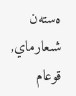ەستەن شىعارماي, قوعام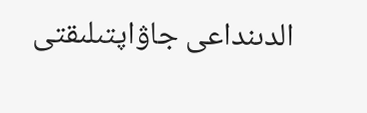الدىنداعى جاۋاپتىلىقتى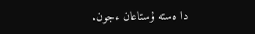دا ەستە ۇستاعان ءجون.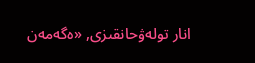انار تولەۋحانقىزى, «ەگەمەن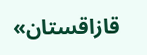قازاقستان»